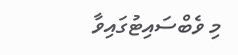މި ވެބްސައިޓުގައިވާ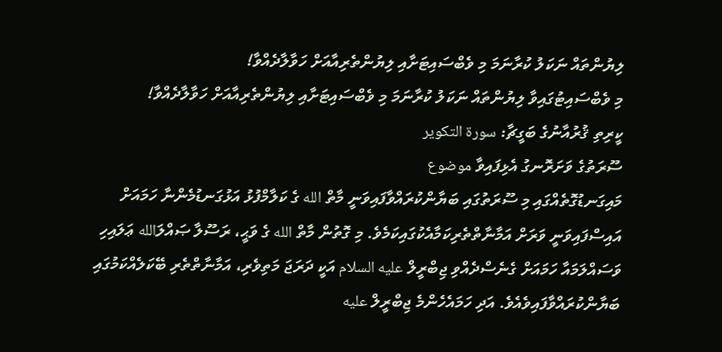ލިޔުންތައް ނަކަލު ކުރާނަމަ މި ވެބްސައިޓަށާއި ލިޔުންތެރިއާއަށް ހަވާލާދެއްވާ!
މި ވެބްސައިޓުގައިވާ ލިޔުންތައް ނަކަލު ކުރާނަމަ މި ވެބްސައިޓަށާއި ލިޔުންތެރިއާއަށް ހަވާލާދެއްވާ!
ކީރިތި ޤުރުއާނުގެ ބަގީޗާ: سورة التكوير
ސޫރަތުގެ ވަށަރޮނގު އެޅިފައިވާ موضوع
މައިގަނޑުގޮތެއްގައި މި ސޫރަތުގައި ބަޔާންކުރައްވާފައިވަނީ މާތް الله ގެ ކަލާމްފުޅު އަޅުގަނޑުމެންނާ ހަމައަށް އައިސްފައިވަނީ ވަރަށް އަމާނާތްތެރިކަމާއެކުގައިކަމެވެ. މި ގޮތުން މާތް الله ގެ ވަޙީ، ރަސޫލާ ޞައްލަالله ޢަލައިހި ވަސައްލަމައާ ހަމައަށް ގެނެސްދެއްވި ޖިބްރީލް عليه السلام އަކީ ދަރަޖަ މަތިވެރި، އަމާނާތްތެރި ބޭކަލެއްކަމުގައި ބަޔާންކުރައްވާފައިވެއެވެ. އަދި ހަމައެހެންމެ ޖިބްރީލް عليه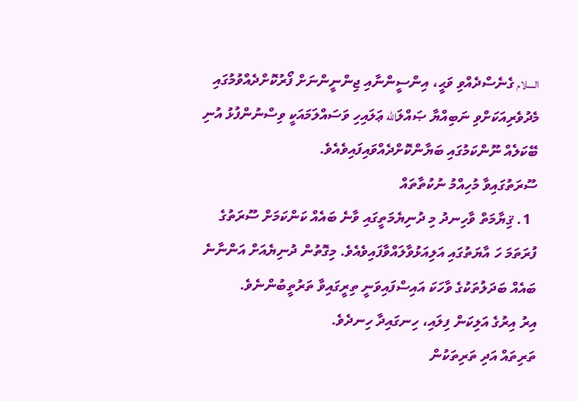السلام ގެނެސްދެއްވި ވަޙީ، އިންސީންނާއި ޖިންނީންނަށް ފޯރުކޮށްދެއްވުމުގައި މެދުވެރިއަކަށްވި ނަބިއްޔާ ޞައްލަالله ޢަލައިހި ވަސައްލަމައަކީ ވިސްނުންފުޅު އުނި ބޭކަލެއް ނޫންކަމުގައި ބަޔާންކޮށްދެއްވައިފައިވެއެވެ.
ސޫރަތުގައިވާ މުހިއްމު ނުކުތާތައް
  1. ޤިޔާމަތް ވާހިނދު މި ދުނިޔެމަތީގައި ވާނެ ބައެއް ކަންކަމަށް ސޫރަތުގެ ފުރަތަމަ ހަ އާޔަތުގައި އަލިއަޅުވާލައްވާފައިވެއެވެ. މިގޮތުން ދުނިޔެއަށް އަންނާނެ ބައެއް ބަދަލުތަކުގެ ވާހަކަ އައިސްފައިވަނީ ތިރީގައިވާ ތަރުތީބުންނެވެ.
އިރު އިރުގެ އަލިކަން ފިލައި، ހިނގައިދާ ހިނދެވެ.
ތަރިތައް އަދި ތަރިތަކުން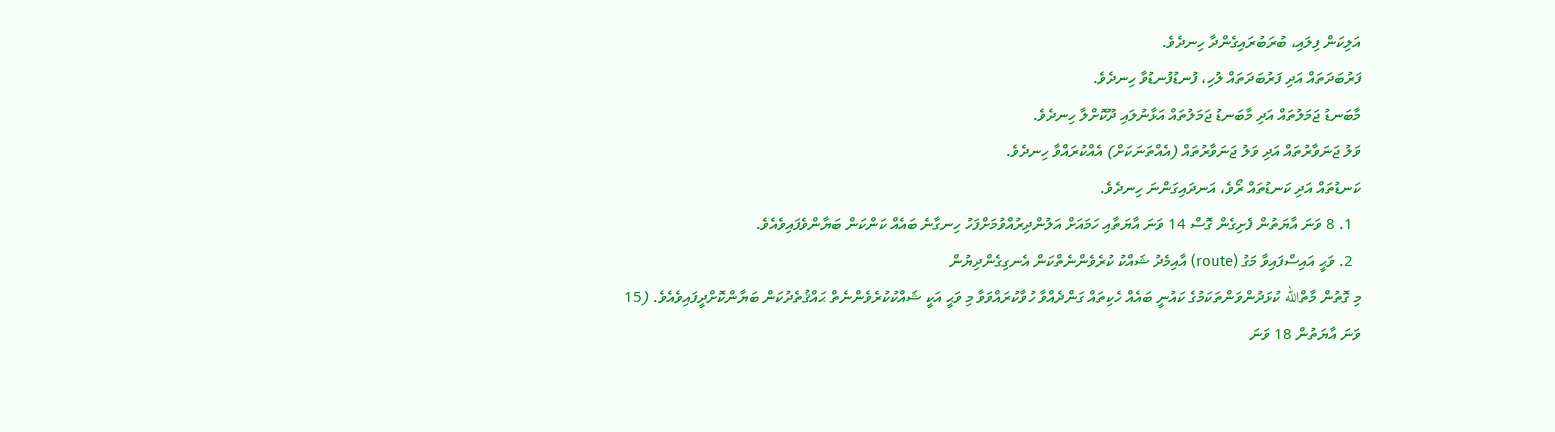އަލިކަން ފިލައި، ބުރަބުރައިގެންދާ ހިނދެވެ.
ފަރުބަދަތައް އަދި ފަރުބަދަތައް ލުހި، ފުނޑުފުނޑުވާ ހިނދެވެ.
މާބަނޑު ޖަމަލުތައް އަދި މާބަނޑު ޖަމަލުތައް އަޅާނުލައި ދޫކޮށްލާ ހިނދެވެ.
ވަލު ޖަނަވާރުތައް އަދި ވަލު ޖަނަވާރުތައް (އެއްތަނަކަށް) އެއްކުރައްވާ ހިނދެވެ.
ކަނޑުތައް އަދި ކަނޑުތައް ރޯވެ، އަނދައިގަންނަ ހިނދެވެ.
  1. 8 ވަނަ އާޔަތުން ފެށިގެން ގޮސް 14 ވަނަ އާޔަތާއި ހަމައަށް އަލުންދިރުއްވުމަށްފަހު ހިނގާނެ ބައެއް ކަންކަން ބަޔާންވެފައިވެއެވެ.
  2. ވަޙީ އައިސްފައިވާ މަގު (route) އާއިމެދު ޝައްކު ކުރެވެންނެތްކަން އެނގިގެންދިޔުން
މި ގޮތުން މާތްالله ކުޅަދުންވަންތަކަމުގެ ކައުނީ ބައެއް ހެކިތައް ގަންދެއްވާ ހުވާކުރައްވަވާ މި ވަޙީ އަކީ ޝައްކުކުރެވެންނެތް ޙައްޤުތެދުކަން ބަޔާންކޮށްދީފައިވެއެވެ. (15 ވަނަ އާޔަތުން 18 ވަނަ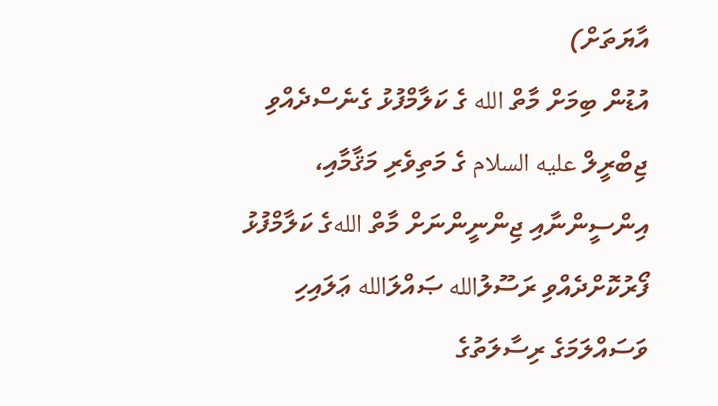އާޔަތަށް)
އުޑުން ބިމަށް މާތް الله ގެ ކަލާމްފުޅު ގެނެސްދެއްވި ޖިބްރީލް عليه السلام ގެ މަތިވެރި މަޤާމާއި، އިންސީންނާއި ޖިންނީންނަށް މާތް اللهގެ ކަލާމްފުޅު ފޯރުކޮށްދެއްވި ރަސޫލުالله ޞައްލަالله ޢަލައިހި ވަސައްލަމަގެ ރިސާލަތުގެ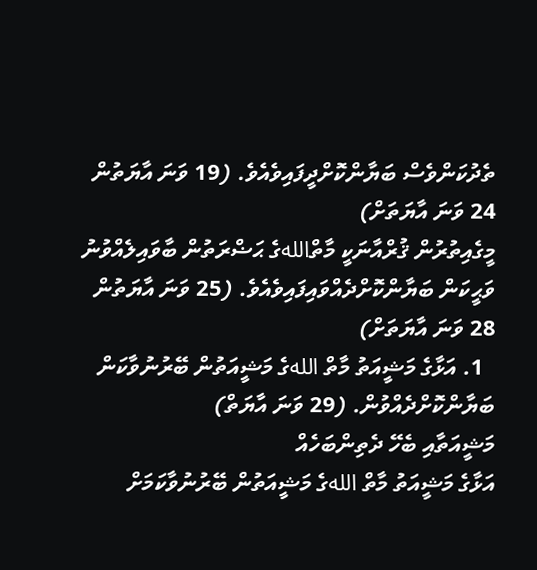ތެދުކަންވެސް ބަޔާންކޮށްދީފައިވެއެވެ. (19 ވަނަ އާޔަތުން 24 ވަނަ އާޔަތަށް)
މީގެއިތުރުން ޤުރްއާނަކީ މާތްاللهގެ ޙަޟްރަތުން ބާވައިލެއްވުނު ވަޙީކަން ބަޔާންކޮށްދެއްވައިފައިވެއެވެ. (25 ވަނަ އާޔަތުން 28 ވަނަ އާޔަތަށް)
  1. އަޅާގެ މަޝީއަތު މާތް اللهގެ މަޝީއަތުން ބޭރުނުވާކަން ބަޔާންކޮށްދެއްވުން. (29 ވަނަ އާޔަތް)
މަޝީއަތާއި ބެހޭ ދެތިންބަހެއް
އަޅާގެ މަޝީއަތު މާތް اللهގެ މަޝީއަތުން ބޭރުނުވާކަމަށް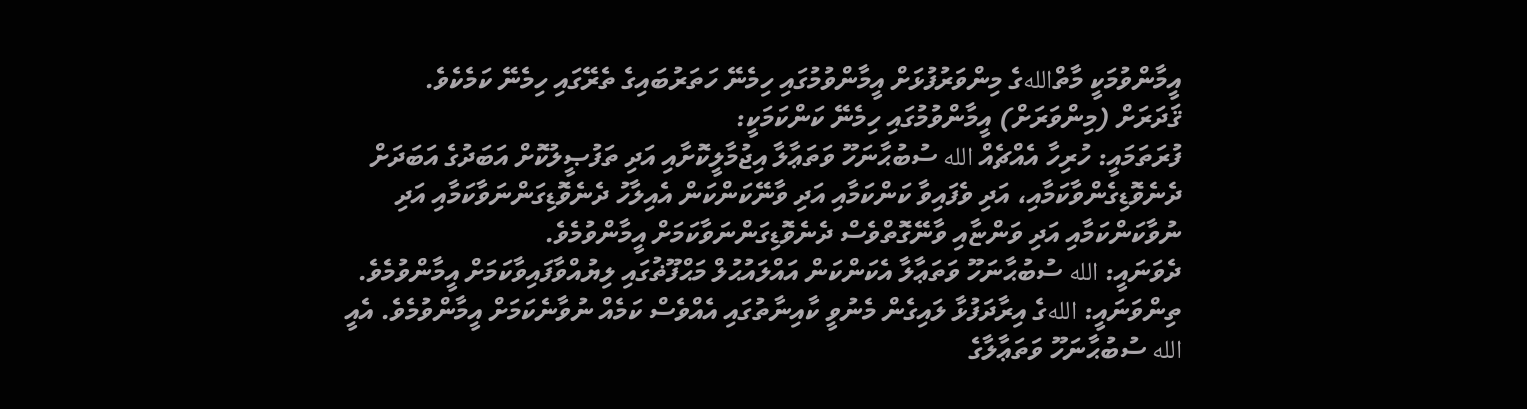އީމާންވުމަކީ މާތްاللهގެ މިންވަރުފުޅަށް އީމާންވުމުގައި ހިމެނޭ ހަތަރުބައިގެ ތެރޭގައި ހިމެނޭ ކަމެކެވެ.
ޤަދަރަށް (މިންވަރަށް) އީމާންވުމުގައި ހިމެނޭ ކަންކަމަކީ:
ފުރަތަމައީ: ހުރިހާ އެއްޗެއް الله ސުބުޙާނަހޫ ވަތަޢާލާ އިޖުމާލީކޮށާއި އަދި ތަފުޞީލުކޮށް އަބަދުގެ އަބަދަށް ދެނެވޮޑިގެންވާކަމާއި، އަދި ވެފައިވާ ކަންކަމާއި އަދި ވާނޭކަންކަން އެއިލާހު ދެނެވޮޑިގަންނަވާކަމާއި އަދި ނުވާކަންކަމާއި އަދި ވަންޏާއި ވާނޭގޮތްވެސް ދެނެވޮޑިގަންނަވާކަމަށް އީމާންވުމެވެ.
ދެވަނައީ: الله ސުބުޙާނަހޫ ވަތަޢާލާ އެކަންކަން އައްލައުޙުލް މަޙްފޫޡުގައި ލިޔުއްވާފައިވާކަމަށް އީމާންވުމެވެ.
ތިންވަނައީ: اللهގެ އިރާދަފުޅާ ލައިގެން މެނުވީ ކާއިނާތުގައި އެއްވެސް ކަމެއް ނުވާނެކަމަށް އީމާންވުމެވެ. އެއީ الله ސުބުޙާނަހޫ ވަތަޢާލާގެ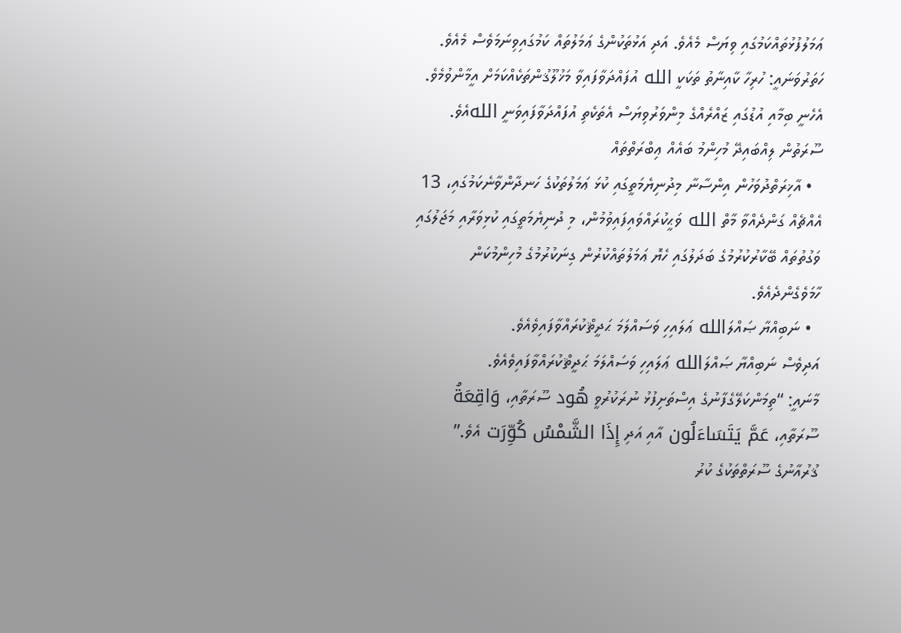ޢަމަލުފުޅުތައްކަމުގައި ވިޔަސް މެއެވެ. އަދި އަޅުތަކުންގެ ޢަމަލުތައް ކަމުގައިވިނަމަވެސް މެއެވެ.
ހަތަރުވަނައީ: ހުރިހާ ކާއިނާތު ތަކަކީ الله އުފައްދަވާފައިވާ މަޚުލޫޤުންތަކެއްކަމަށް އީމާންވުމެވެ. އެހެނީ ބިމާއި އުޑުގައި ޒައްރެއްގެ މިންވަރުވިޔަސް އެތަކެތި އުފައްދަވާފައިވަނީ اللهއެވެ.
ސޫރަތުން ލިއްބައިދޭ މުހިންމު ބައެއް ޢިބްރަތްތައް
  • އާޚިރަތްދުވަހުން އިންސާނާ މިދުނިޔެމަތީގައި ކުޅަ ޢަމަލުތަކުގެ ހަނދާންވާނެކަމުގައި، 13 އެއްޗެއް ގަންދެއްވާ މާތް الله ވަޙީކުރައްވައިފައިވުމުން، މި ދުނިޔެމަތީގައި ކުޅިވަރާއި މަޖަލުގައި ވަގުތުތައް ބޭކާރުކުރުމުގެ ބަދަލުގައި ހެޔޮ ޢަމަލުތައްކުރުން ގިނަކުރުމުގެ މުހިންމުކަން ހާމަވެގެންދެއެވެ.
  • ނަބިއްޔާ ޞައްލަالله ޢަލައިހި ވަސައްލަމަ ޙަދީޘްކުރައްވާފައިވެއެވެ.
އަދިވެސް ނަބިއްޔާ ޞައްލަالله ޢަލައިހި ވަސައްލަމަ ޙަދީޘްކުރައްވާފައިވެއެވެ.
މާނައީ: “ތިމަންކަލޭގެފާނުގެ އިސްތަށިފުޅު ނުރަކުރުވީ هُود ސޫރަތާއި، وَاقِعَةُ ސޫރަތާއި، عَمَّ يَتَسَاءَلُون އާއި އަދި إِذَا الشَّمْسُ كُوِّرَت އެވެ.”
ޤުރުއާނުގެ ސޫރަތްތަކުގެ ކުރު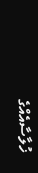ޚުލާސާއެއްގެ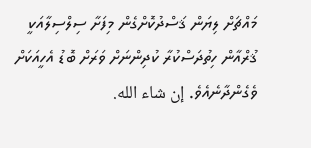މައްޗަށް ލިޔަން ޤަސްދުކޮށްގެން މިފަށާ ސިލްސިލާއަކީ ޤުރްއާން ހިތުދަސްކުރާ ކުދިންނަށް ވަރަށް ބޮޑު އެހީއަކަށް ވެގެންދާނެއެވެ. إن شاء الله.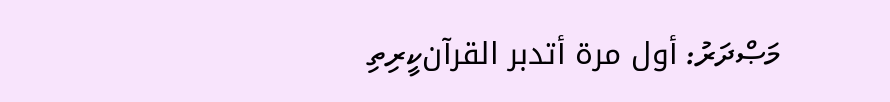މަޞްދަރު: أول مرة أتدبر القرآنކީރިތި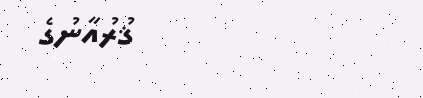ޤުރުއާނުގެ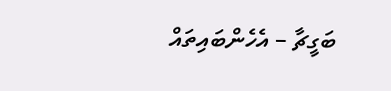ބަގީޗާ – އެހެންބައިތައް